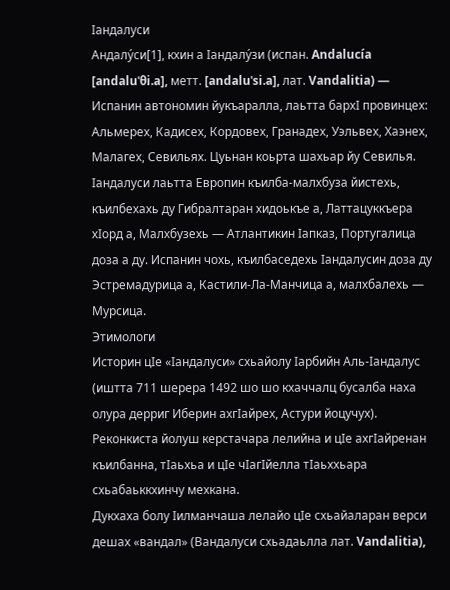Ӏандалуси
Андалу́си[1], кхин а Ӏандалу́зи (испан. Andalucía [andaluˈθi.a], метт. [andaluˈsi.a], лат. Vandalitia) — Испанин автономин йукъаралла, лаьтта бархӀ провинцех: Альмерех, Кадисех, Кордовех, Гранадех, Уэльвех, Хаэнех, Малагех, Севильях. Цуьнан коьрта шахьар йу Севилья.
Ӏандалуси лаьтта Европин къилба-малхбуза йистехь, къилбехахь ду Гибралтаран хидоькъе а, Латтацуккъера хӀорд а, Малхбузехь — Атлантикин Ӏапказ, Португалица доза а ду. Испанин чохь, къилбаседехь Ӏандалусин доза ду Эстремадурица а, Кастили-Ла-Манчица а, малхбалехь — Мурсица.
Этимологи
Историн цӀе «Ӏандалуси» схьайолу Ӏарбийн Аль-Ӏандалус (иштта 711 шерера 1492 шо шо кхаччалц бусалба наха олура дерриг Иберин ахгӀайрех, Астури йоцучух). Реконкиста йолуш керстачара лелийна и цӀе ахгӀайренан къилбанна, тӀаьхьа и цӀе чӀагӀйелла тӀаьххьара схьабаьккхинчу мехкана.
Дукхаха болу Ӏилманчаша лелайо цӀе схьайаларан верси дешах «вандал» (Вандалуси схьадаьлла лат. Vandalitia),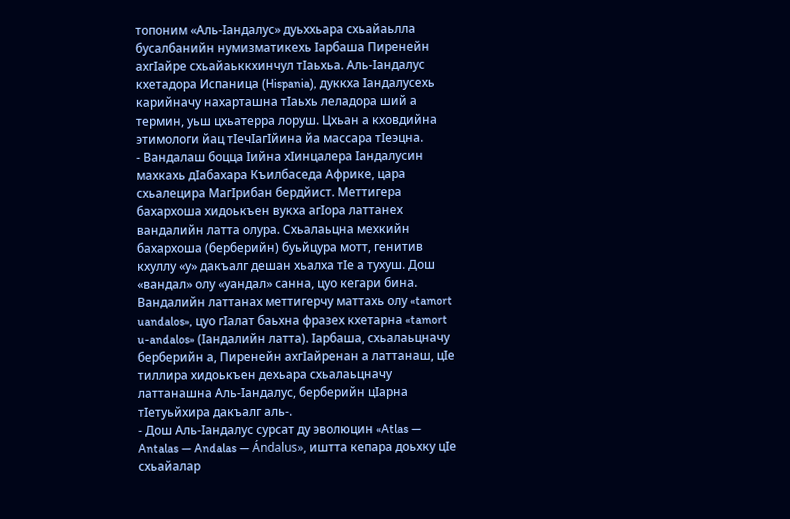топоним «Аль-Ӏандалус» дуьххьара схьайаьлла бусалбанийн нумизматикехь Ӏарбаша Пиренейн ахгӀайре схьайаьккхинчул тӀаьхьа. Аль-Ӏандалус кхетадора Испаница (Hispania), дуккха Ӏандалусехь карийначу нахарташна тӀаьхь леладора ший а термин, уьш цхьатерра лоруш. Цхьан а кховдийна этимологи йац тӀечӀагӀйина йа массара тӀеэцна.
- Вандалаш боцца Ӏийна хӀинцалера Ӏандалусин махкахь дӀабахара Къилбаседа Африке, цара схьалецира МагӀрибан бердйист. Меттигера бахархоша хидоькъен вукха агӀора латтанех вандалийн латта олура. Схьалаьцна мехкийн бахархоша (берберийн) буьйцура мотт, генитив кхуллу «у» дакъалг дешан хьалха тӀе а тухуш. Дош «вандал» олу «уандал» санна, цуо кегари бина. Вандалийн латтанах меттигерчу маттахь олу «tamort uandalos», цуо гӀалат баьхна фразех кхетарна «tamort u-andalos» (Ӏандалийн латта). Ӏарбаша, схьалаьцначу берберийн а, Пиренейн ахгӀайренан а латтанаш, цӀе тиллира хидоькъен дехьара схьалаьцначу латтанашна Аль-Ӏандалус, берберийн цӀарна тӀетуьйхира дакъалг аль-.
- Дош Аль-Ӏандалус сурсат ду эволюцин «Atlas — Antalas — Andalas — Ándalus», иштта кепара доьхку цӀе схьайалар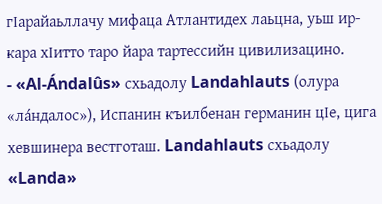гӀарайаьллачу мифаца Атлантидех лаьцна, уьш ир-кара хӀитто таро йара тартессийн цивилизацино.
- «Al-Ándalûs» схьадолу Landahlauts (олура «ла́ндалос»), Испанин къилбенан германин цӀе, цига хевшинера вестготаш. Landahlauts схьадолу «Landa»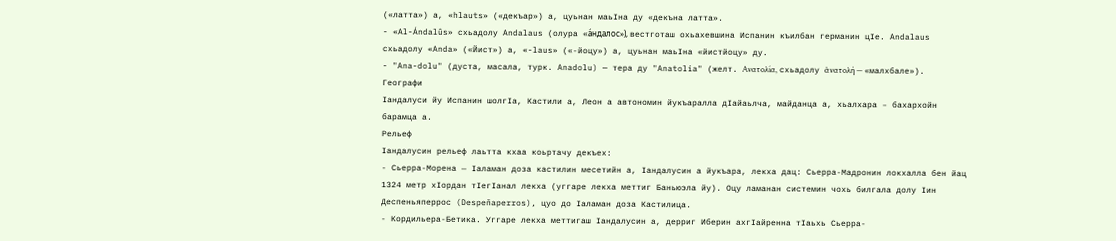(«латта») а, «hlauts» («декъар») а, цуьнан маьӀна ду «декъна латта».
- «Al-Ándalûs» схьадолу Andalaus (олура «а́ндалос»), вестготаш охьахевшина Испанин къилбан германин цӀе. Andalaus схьадолу «Anda» («Йист») а, «-laus» («-йоцу») а, цуьнан маьӀна «йистйоцу» ду.
- "Ana-dolu" (дуста, масала, турк. Anadolu) — тера ду "Anatolia" (желт. Ανατολία, схьадолу ἀνατολή — «малхбале»).
Географи
Ӏандалуси йу Испанин шолгӀа, Кастили а, Леон а автономин йукъаралла дӀайаьлча, майданца а, хьалхара – бахархойн барамца а.
Рельеф
Ӏандалусин рельеф лаьтта кхаа коьртачу декъех:
- Сьерра-Морена — Ӏаламан доза кастилин месетийн а, Ӏандалусин а йукъара, лекха дац: Сьерра-Мадронин локхалла бен йац 1324 метр хӀордан тӀегӀанал лекха (уггаре лекха меттиг Баньюэла йу). Оцу ламанан системин чохь билгала долу Ӏин Деспеньяперрос (Despeñaperros), цуо до Ӏаламан доза Кастилица.
- Кордильера-Бетика. Уггаре лекха меттигаш Ӏандалусин а, дерриг Иберин ахгӀайренна тӀаьхь Сьерра-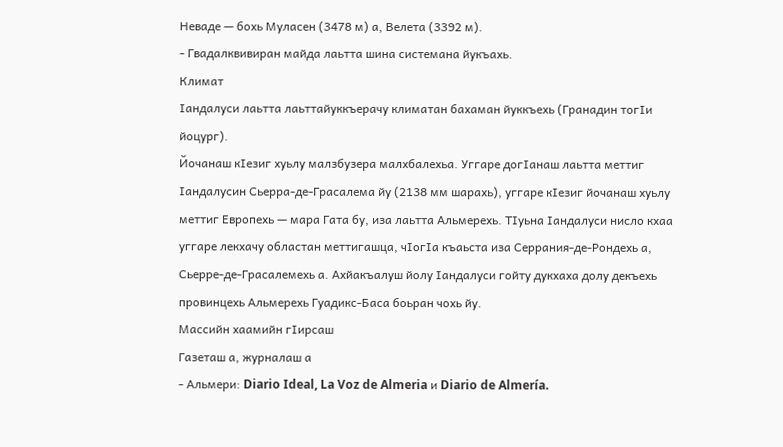Неваде — бохь Муласен (3478 м) а, Велета (3392 м).
- Гвадалквивиран майда лаьтта шина системана йукъахь.
Климат
Ӏандалуси лаьтта лаьттайуккъерачу климатан бахаман йуккъехь (Гранадин тогӀи йоцург).
Йочанаш кӀезиг хуьлу малзбузера малхбалехьа. Уггаре догӀанаш лаьтта меттиг Ӏандалусин Сьерра-де-Грасалема йу (2138 мм шарахь), уггаре кӀезиг йочанаш хуьлу меттиг Европехь — мара Гата бу, иза лаьтта Альмерехь. ТӀуьна Ӏандалуси нисло кхаа уггаре лекхачу областан меттигашца, чӀогӀа къаьста иза Серрания-де-Рондехь а, Сьерре-де-Грасалемехь а. Ахйакъалуш йолу Ӏандалуси гойту дукхаха долу декъехь провинцехь Альмерехь Гуадикс-Баса боьран чохь йу.
Массийн хаамийн гӀирсаш
Газеташ а, журналаш а
- Альмери: Diario Ideal, La Voz de Almeria и Diario de Almería.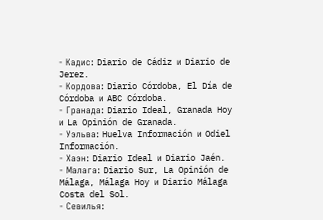- Кадис: Diario de Cádiz и Diario de Jerez.
- Кордова: Diario Córdoba, El Día de Córdoba и ABC Córdoba.
- Гранада: Diario Ideal, Granada Hoy и La Opinión de Granada.
- Уэльва: Huelva Información и Odiel Información.
- Хаэн: Diario Ideal и Diario Jaén.
- Малага: Diario Sur, La Opinión de Málaga, Málaga Hoy и Diario Málaga Costa del Sol.
- Севилья: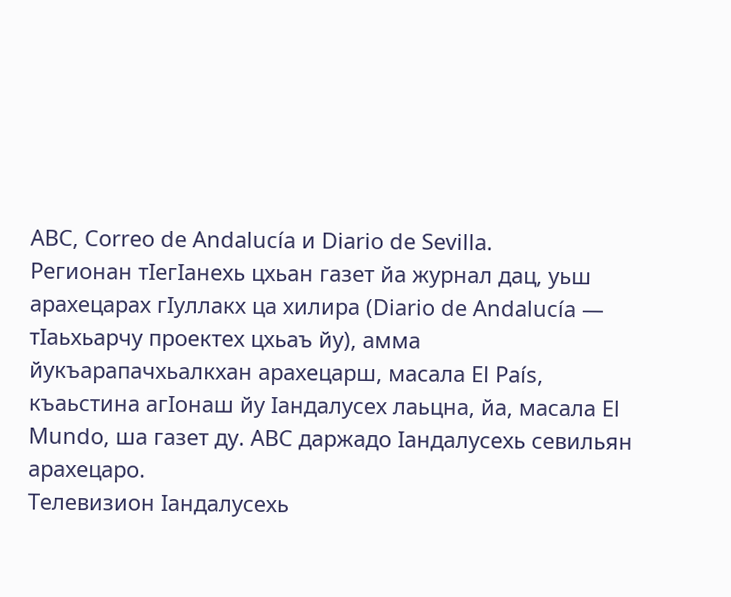ABC, Correo de Andalucía и Diario de Sevilla.
Регионан тӀегӀанехь цхьан газет йа журнал дац, уьш арахецарах гӀуллакх ца хилира (Diario de Andalucía — тӀаьхьарчу проектех цхьаъ йу), амма йукъарапачхьалкхан арахецарш, масала El País, къаьстина агӀонаш йу Ӏандалусех лаьцна, йа, масала El Mundo, ша газет ду. ABC даржадо Ӏандалусехь севильян арахецаро.
Телевизион Ӏандалусехь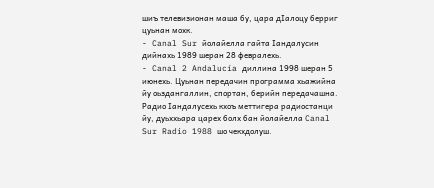шиъ телевизионан маша бу, цара дӀалоцу берриг цуьнан мохк.
- Canal Sur йолайелла гайта Ӏандалусин дийнахь 1989 шеран 28 февралехь.
- Canal 2 Andalucía диллина 1998 шеран 5 июнехь. Цуьнан передачин программа хьажийна йу оьздангаллин, спортан, берийн передачашна.
Радио Ӏандалусехь кхоъ меттигера радиостанци йу, дуьххьара царех болх бан йолайелла Canal Sur Radio 1988 шо чекхдолуш.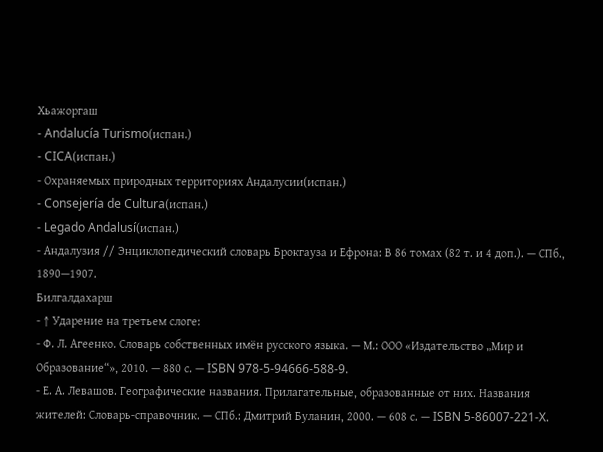Хьажоргаш
- Andalucía Turismo(испан.)
- CICA(испан.)
- Охраняемых природных территориях Андалусии(испан.)
- Consejería de Cultura(испан.)
- Legado Andalusí(испан.)
- Андалузия // Энциклопедический словарь Брокгауза и Ефрона: В 86 томах (82 т. и 4 доп.). — СПб., 1890—1907.
Билгалдахарш
- ↑ Ударение на третьем слоге:
- Ф. Л. Агеенко. Словарь собственных имён русского языка. — М.: ООО «Издательство „Мир и Образование“», 2010. — 880 с. — ISBN 978-5-94666-588-9.
- Е. А. Левашов. Географические названия. Прилагательные, образованные от них. Названия жителей: Словарь-справочник. — СПб.: Дмитрий Буланин, 2000. — 608 с. — ISBN 5-86007-221-X.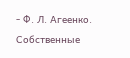- Ф. Л. Агеенко. Собственные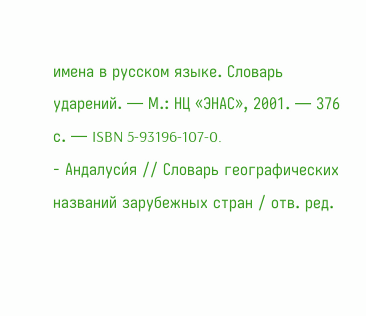имена в русском языке. Словарь ударений. — М.: НЦ «ЭНАС», 2001. — 376 с. — ISBN 5-93196-107-0.
- Андалуси́я // Словарь географических названий зарубежных стран / отв. ред.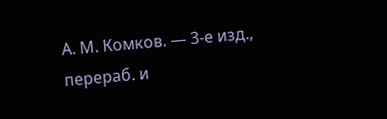А. М. Комков. — 3-е изд., перераб. и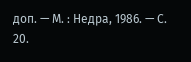доп. — М. : Недра, 1986. — С. 20.